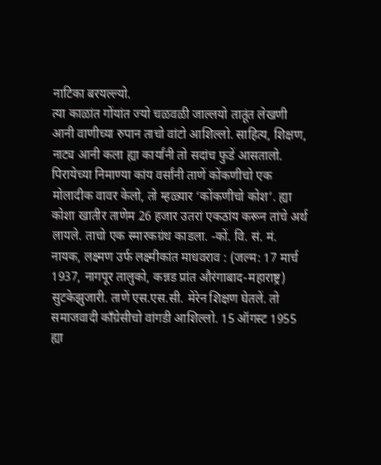नाटिका बरयल्ल्यो.
त्या काळांत गोंयांत ज्यो चळवळी जाल्लयो तातूंत लेखणी आनी वाणीच्या रुपान ताचो वांटो आशिल्लो. साहित्य, शिक्षण, नाट्य आनी कला ह्या कार्यांनी तो सदांच फुडें आसतालो.
पिरायेच्या निमाण्या कांय वर्सांनी ताणें कोंकणीचो एक मोलादीक वावर केलो, तो म्हळ्यार ‘कोंकणीचो कोश’. ह्या कोशा खातीर ताणेम 26 हजार उतरां एकठांय करून तांचे अर्थ लायले. ताचो एक स्मारकग्रंथ काडला. -कों. वि. सं. मं.
नायक, लक्ष्मण उर्फ लक्ष्मीकांत माधवराव : (जल्म: 17 मार्च 1937, नागपूर तालुको, कन्नड प्रांत औरंगाबाद-महाराष्ट्र) सुटकेझुजारी. ताणें एस.एस.सी. मेरेन शिक्षण घेतलें. तो समाजवादी कॉंग्रेसीचो वांगडी आशिल्लो. 15 ऑगस्ट 1955 ह्या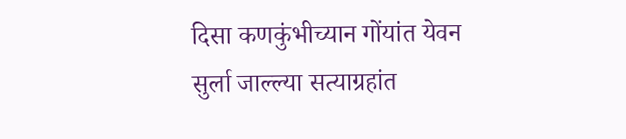दिसा कणकुंभीच्यान गोंयांत येवन सुर्ला जाल्ल्या सत्याग्रहांत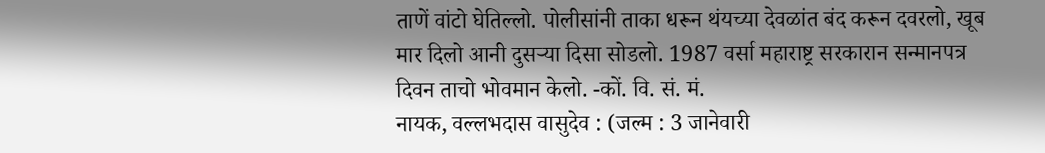ताणें वांटो घेतिल्लो. पोलीसांनी ताका धरून थंयच्या देवळांत बंद करून दवरलो, खूब मार दिलो आनी दुसऱ्या दिसा सोडलो. 1987 वर्सा महाराष्ट्र सरकारान सन्मानपत्र दिवन ताचो भोवमान केलो. -कों. वि. सं. मं.
नायक, वल्लभदास वासुदेव : (जल्म : 3 जानेवारी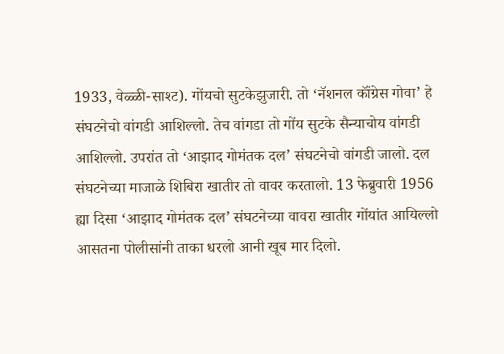1933, वेळ्ळी-साश्ट). गोंयचो सुटकेझुजारी. तो ‘नॅशनल कॉंग्रेस गोवा’ हे संघटनेचो वांगडी आशिल्लो. तेच वांगडा तो गोंय सुटके सैन्याचोय वांगडी आशिल्लो. उपरांत तो ‘आझाद गोमंतक दल’ संघटनेचो वांगडी जालो. दल संघटनेच्या माजाळे शिबिरा खातीर तो वावर करतालो. 13 फेब्रुवारी 1956 ह्या दिसा ‘आझाद गोमंतक दल’ संघटनेच्या वावरा खातीर गोंयांत आयिल्लो आसतना पोलीसांनी ताका धरलो आनी खूब मार दिलो.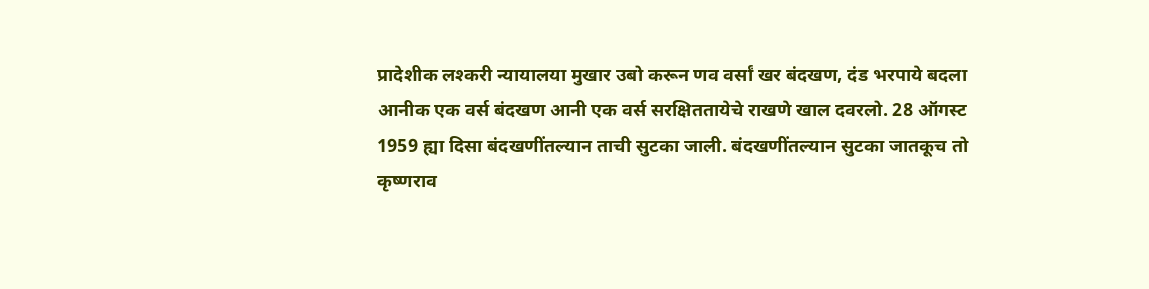प्रादेशीक लश्करी न्यायालया मुखार उबो करून णव वर्सां खर बंदखण, दंड भरपाये बदला आनीक एक वर्स बंदखण आनी एक वर्स सरक्षिततायेचे राखणे खाल दवरलो. 28 ऑगस्ट 1959 ह्या दिसा बंदखणींतल्यान ताची सुटका जाली. बंदखणींतल्यान सुटका जातकूच तो कृष्णराव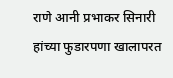राणे आनी प्रभाकर सिनारी हांच्या फुडारपणा खालापरत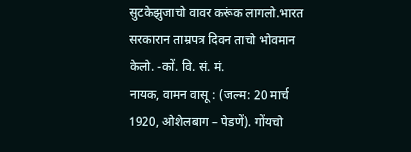सुटकेझुजाचो वावर करूंक लागलो.भारत सरकारान ताम्रपत्र दिवन ताचो भोवमान केलो. -कों. वि. सं. मं.
नायक, वामन वासू : (जल्म: 20 मार्च 1920, ओशेलबाग – पेडणें). गोंयचो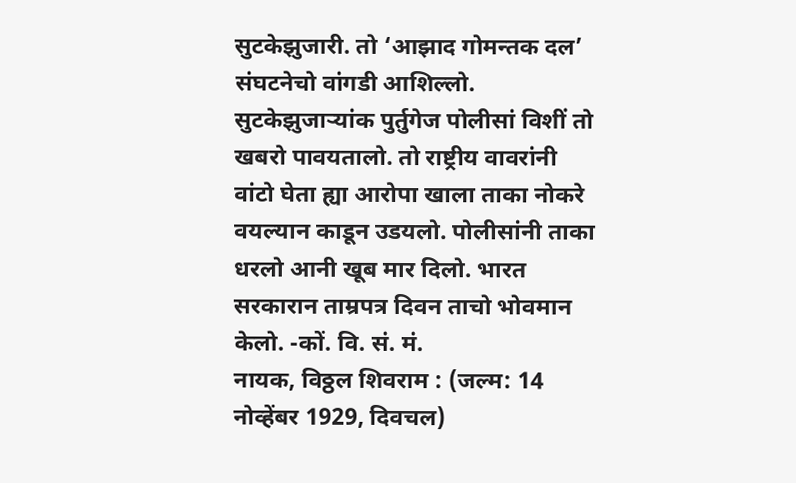सुटकेझुजारी. तो ‘आझाद गोमन्तक दल’ संघटनेचो वांगडी आशिल्लो. सुटकेझुजाऱ्यांक पुर्तुगेज पोलीसां विशीं तो खबरो पावयतालो. तो राष्ट्रीय वावरांनी वांटो घेता ह्या आरोपा खाला ताका नोकरे वयल्यान काडून उडयलो. पोलीसांनी ताका धरलो आनी खूब मार दिलो. भारत सरकारान ताम्रपत्र दिवन ताचो भोवमान केलो. -कों. वि. सं. मं.
नायक, विठ्ठल शिवराम : (जल्म: 14 नोव्हेंबर 1929, दिवचल)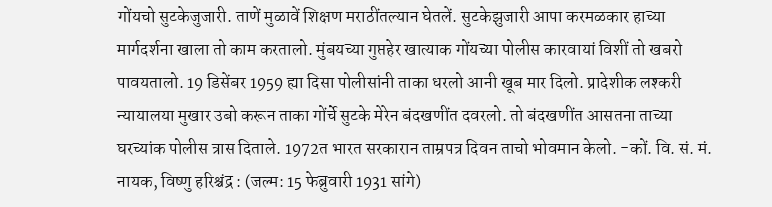गोंयचो सुटकेजुजारी. ताणें मुळावें शिक्षण मराठींतल्यान घेतलें. सुटकेझुजारी आपा करमळकार हाच्या मार्गदर्शना खाला तो काम करतालो. मुंबयच्या गुप्तहेर खात्याक गोंयच्या पोलीस कारवायां विशीं तो खबरो पावयतालो. 19 डिसेंबर 1959 ह्या दिसा पोलीसांनी ताका धरलो आनी खूब मार दिलो. प्रादेशीक लश्करी न्यायालया मुखार उबो करून ताका गोंर्चे सुटके मेरेन बंदखणींत दवरलो. तो बंदखणींत आसतना ताच्या घरच्यांक पोलीस त्रास दिताले. 1972त भारत सरकारान ताम्रपत्र दिवन ताचो भोवमान केलो. -कों. वि. सं. मं.
नायक, विष्णु हरिश्चंद्र : (जल्म: 15 फेब्रुवारी 1931 सांगे)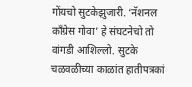गोंयचो सुटकेझुजारी. ‘नॅशनल कॉंग्रेस गोवा’ हे संघटनेचो तो वांगडी आशिल्लो. सुटके चळवळीच्या काळांत हातीपत्रकां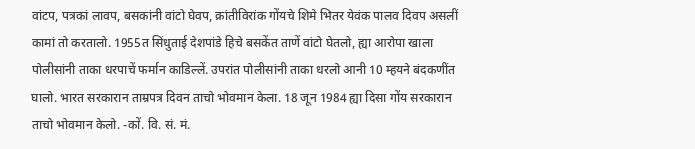वांटप, पत्रकां लावप, बसकांनी वांटो घेवप, क्रांतीविरांक गोंयचे शिमे भितर येवंक पालव दिवप असलीं कामां तो करतालो. 1955त सिंधुताई देशपांडे हिचे बसकेंत ताणें वांटो घेतलो, ह्या आरोपा खाला पोलीसांनी ताका धरपाचें फर्मान काडिल्लें. उपरांत पोलीसांनी ताका धरलो आनी 10 म्हयने बंदकणींत घालो. भारत सरकारान ताम्रपत्र दिवन ताचो भोवमान केला. 18 जून 1984 ह्या दिसा गोंय सरकारान ताचो भोवमान केलो. -कों. वि. सं. मं.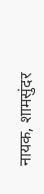नायक, शामसुंदर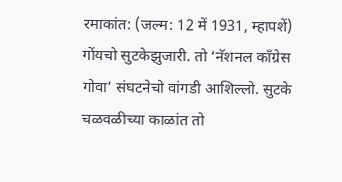रमाकांत: (जल्म: 12 में 1931, म्हापशें) गोंयचो सुटकेझुजारी. तो ‘नॅशनल कॉंग्रेस गोवा’ संघटनेचो वांगडी आशिल्लो. सुटके चळवळीच्या काळांत तो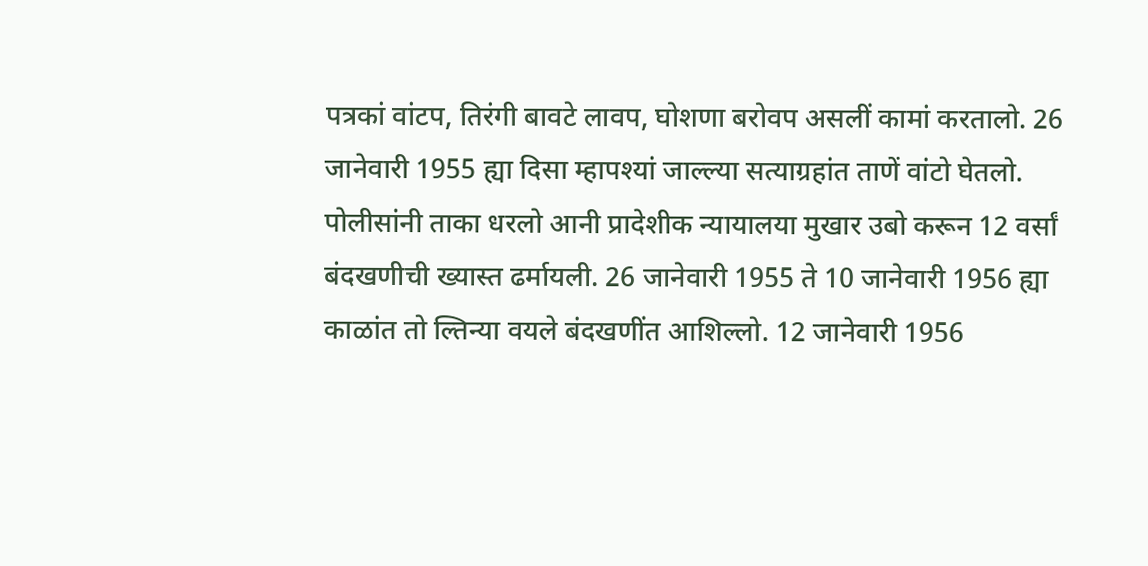पत्रकां वांटप, तिरंगी बावटे लावप, घोशणा बरोवप असलीं कामां करतालो. 26 जानेवारी 1955 ह्या दिसा म्हापश्यां जाल्ल्या सत्याग्रहांत ताणें वांटो घेतलो. पोलीसांनी ताका धरलो आनी प्रादेशीक न्यायालया मुखार उबो करून 12 वर्सां बंदखणीची ख्यास्त ढर्मायली. 26 जानेवारी 1955 ते 10 जानेवारी 1956 ह्या काळांत तो ल्तिन्या वयले बंदखणींत आशिल्लो. 12 जानेवारी 1956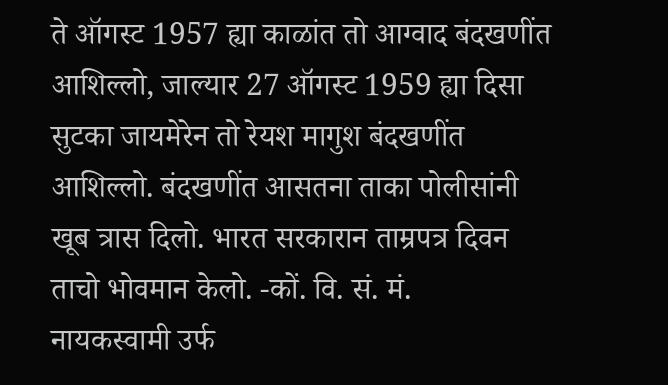ते ऑगस्ट 1957 ह्या काळांत तो आग्वाद बंदखणींत आशिल्लो, जाल्यार 27 ऑगस्ट 1959 ह्या दिसा सुटका जायमेरेन तो रेयश मागुश बंदखणींत आशिल्लो. बंदखणींत आसतना ताका पोलीसांनी खूब त्रास दिलो. भारत सरकारान ताम्रपत्र दिवन ताचो भोवमान केलो. -कों. वि. सं. मं.
नायकस्वामी उर्फ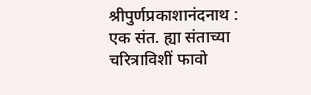श्रीपुर्णप्रकाशानंदनाथ : एक संत. ह्या संताच्या चरित्राविशीं फावो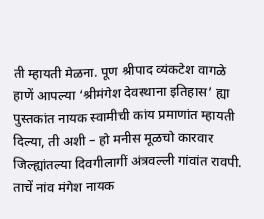ती म्हायती मेळना. पूण श्रीपाद व्यंकटेश वागळे हाणें आपल्या ‘श्रीमंगेश देवस्थाना इतिहास’ ह्या पुस्तकांत नायक स्वामीची कांय प्रमाणांत म्हायती दिल्या, ती अशी – हो मनीस मूळचो कारवार जिल्ह्यांतल्या दिवगीलागीं अंत्रवल्ली गांवांत रावपी. ताचें नांव मंगेश नायक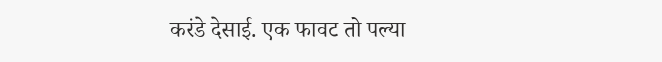करंडे देसाई. एक फावट तो पल्या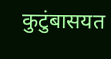कुटुंबासयत